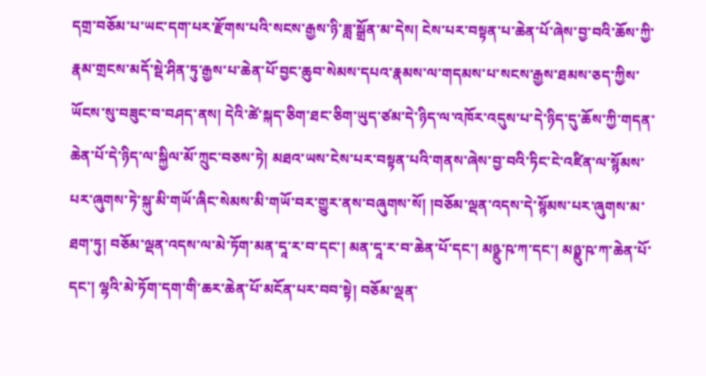དགྲ་བཅོམ་པ་ཡང་དག་པར་རྫོགས་པའི་སངས་རྒྱས་ཉི་ཟླ་སྒྲོན་མ་དེས། ངེས་པར་བསྟན་པ་ཆེན་པོ་ཞེས་བྱ་བའི་ཆོས་ཀྱི་རྣམ་གྲངས་མདོ་སྡེ་ཤིན་ཏུ་རྒྱས་པ་ཆེན་པོ་བྱང་ཆུབ་སེམས་དཔའ་རྣམས་ལ་གདམས་པ་སངས་རྒྱས་ཐམས་ཅད་ཀྱིས་ཡོངས་སུ་བཟུང་བ་བཤད་ནས། དེའི་ཚེ་སྐད་ཅིག་ཐང་ཅིག་ཡུད་ཙམ་དེ་ཉིད་ལ་འཁོར་འདུས་པ་དེ་ཉིད་དུ་ཆོས་ཀྱི་གདན་ཆེན་པོ་དེ་ཉིད་ལ་སྐྱིལ་མོ་ཀྲུང་བཅས་ཏེ། མཐའ་ཡས་ངེས་པར་བསྟན་པའི་གནས་ཞེས་བྱ་བའི་ཏིང་ངེ་འཛིན་ལ་སྙོམས་པར་ཞུགས་ཏེ་སྐུ་མི་གཡོ་ཞིང་སེམས་མི་གཡོ་བར་གྱུར་ནས་བཞུགས་སོ། །བཅོམ་ལྡན་འདས་དེ་སྙོམས་པར་ཞུགས་མ་ཐག་ཏུ། བཅོམ་ལྡན་འདས་ལ་མེ་ཏོག་མན་དཱ་ར་བ་དང་། མན་དཱ་ར་བ་ཆེན་པོ་དང་། མཉྫུ་ཥ་ཀ་དང་། མཉྗུ་ཥ་ཀ་ཆེན་པོ་དང་། ལྷའི་མེ་ཏོག་དག་གི་ཆར་ཆེན་པོ་མངོན་པར་བབ་སྟེ། བཅོམ་ལྡན་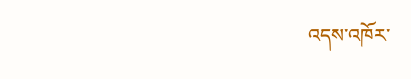འདས་འཁོར་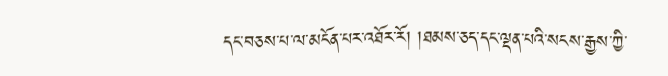དང་བཅས་པ་ལ་མངོན་པར་འཐོར་རོ། །ཐམས་ཅད་དང་ལྡན་པའི་སངས་རྒྱས་ཀྱི་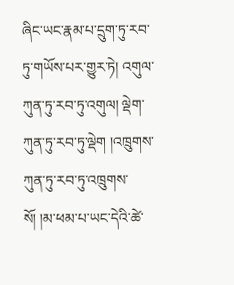ཞིང་ཡང་རྣམ་པ་དྲུག་ཏུ་རབ་ཏུ་གཡོས་པར་གྱུར་ཏེ། འགུལ་ཀུན་ཏུ་རབ་ཏུ་འགུལ། ལྡེག་ཀུན་ཏུ་རབ་ཏུ་ལྡེག །འཁྲུགས་ཀུན་ཏུ་རབ་ཏུ་འཁྲུགས་སོ། །མ་ཕམ་པ་ཡང་དེའི་ཚེ་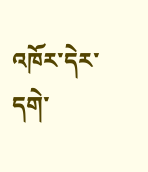འཁོར་དེར་དགེ་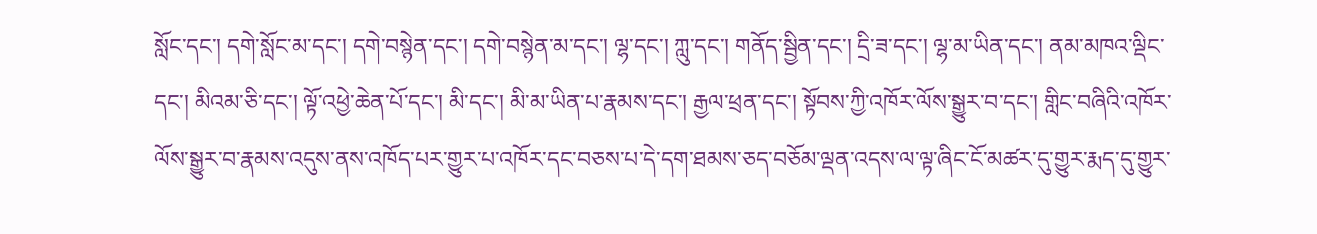སློང་དང་། དགེ་སློང་མ་དང་། དགེ་བསྙེན་དང་། དགེ་བསྙེན་མ་དང་། ལྷ་དང་། ཀླུ་དང་། གནོད་སྦྱིན་དང་། དྲི་ཟ་དང་། ལྷ་མ་ཡིན་དང་། ནམ་མཁའ་ལྡིང་དང་། མིའམ་ཅི་དང་། ལྟོ་འཕྱེ་ཆེན་པོ་དང་། མི་དང་། མི་མ་ཡིན་པ་རྣམས་དང་། རྒྱལ་ཕྲན་དང་། སྟོབས་ཀྱི་འཁོར་ལོས་སྒྱུར་བ་དང་། གླིང་བཞིའི་འཁོར་ལོས་སྒྱུར་བ་རྣམས་འདུས་ནས་འཁོད་པར་གྱུར་པ་འཁོར་དང་བཅས་པ་དེ་དག་ཐམས་ཅད་བཅོམ་ལྡན་འདས་ལ་ལྟ་ཞིང་ངོ་མཚར་དུ་གྱུར་རྨད་དུ་གྱུར་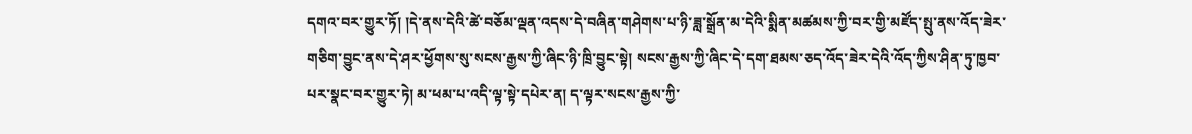དགའ་བར་གྱུར་ཏོ། །དེ་ནས་དེའི་ཚེ་བཅོམ་ལྡན་འདས་དེ་བཞིན་གཤེགས་པ་ཉི་ཟླ་སྒྲོན་མ་དེའི་སྨིན་མཚམས་ཀྱི་བར་གྱི་མཛོད་སྤུ་ནས་འོད་ཟེར་གཅིག་བྱུང་ནས་དེ་ཤར་ཕྱོགས་སུ་སངས་རྒྱས་ཀྱི་ཞིང་ཉི་ཁྲི་བྱུང་སྟེ། སངས་རྒྱས་ཀྱི་ཞིང་དེ་དག་ཐམས་ཅད་འོད་ཟེར་དེའི་འོད་ཀྱིས་ཤིན་ཏུ་ཁྱབ་པར་སྣང་བར་གྱུར་ཏེ། མ་ཕམ་པ་འདི་ལྟ་སྟེ་དཔེར་ན། ད་ལྟར་སངས་རྒྱས་ཀྱི་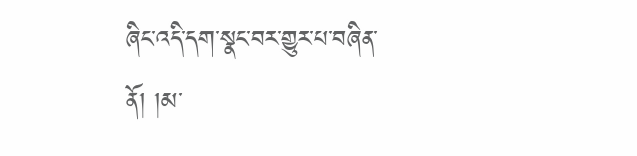ཞིང་འདི་དག་སྣང་བར་གྱུར་པ་བཞིན་ནོ། །མ་